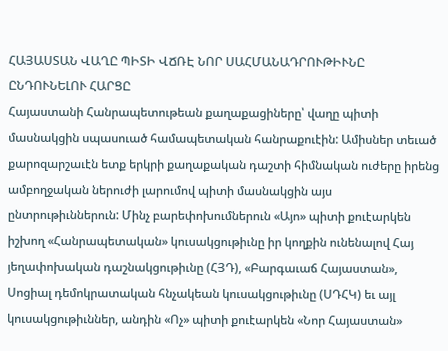ՀԱՅԱՍՏԱՆ ՎԱՂԸ ՊԻՏԻ ՎՃՌԷ ՆՈՐ ՍԱՀՄԱՆԱԴՐՈՒԹԻՒՆԸ ԸՆԴՈՒՆԵԼՈՒ ՀԱՐՑԸ
Հայաստանի Հանրապետութեան քաղաքացիները՝ վաղը պիտի մասնակցին սպասուած համապետական հանրաքուէին: Ամիսներ տեւած քարոզարշաւէն ետք երկրի քաղաքական դաշտի հիմնական ուժերը իրենց ամբողջական ներուժի լարումով պիտի մասնակցին այս ընտրութիւններուն: Մինչ բարեփոխումներուն «Այո» պիտի քուէարկեն իշխող «Հանրապետական» կուսակցութիւնը իր կողքին ունենալով Հայ յեղափոխական դաշնակցութիւնը (ՀՅԴ), «Բարգաւաճ Հայաստան», Սոցիալ դեմոկրատական հնչակեան կուսակցութիւնը (ՍԴՀԿ) եւ այլ կուսակցութիւններ, անդին «Ոչ» պիտի քուէարկեն «Նոր Հայաստան»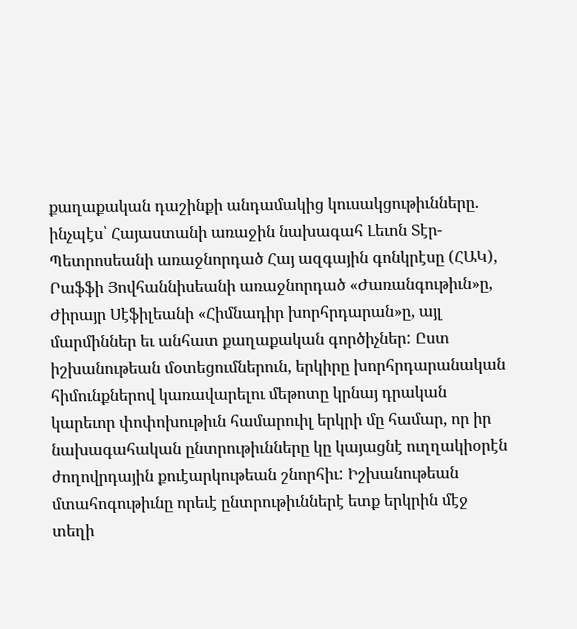քաղաքական դաշինքի անդամակից կուսակցութիւնները. ինչպէս՝ Հայաստանի առաջին նախագահ Լեւոն Տէր-Պետրոսեանի առաջնորդած Հայ ազգային գոնկրէսը (ՀԱԿ), Րաֆֆի Յովհաննիսեանի առաջնորդած «Ժառանգութիւն»ը, Ժիրայր Սէֆիլեանի «Հիմնադիր խորհրդարան»ը, այլ մարմիններ եւ անհատ քաղաքական գործիչներ: Ըստ իշխանութեան մօտեցումներուն, երկիրը խորհրդարանական հիմունքներով կառավարելու մեթոտը կրնայ դրական կարեւոր փոփոխութիւն համարուիլ երկրի մը համար, որ իր նախագահական ընտրութիւնները կը կայացնէ ուղղակիօրէն ժողովրդային քուէարկութեան շնորհիւ: Իշխանութեան մտահոգութիւնը որեւէ ընտրութիւններէ ետք երկրին մէջ տեղի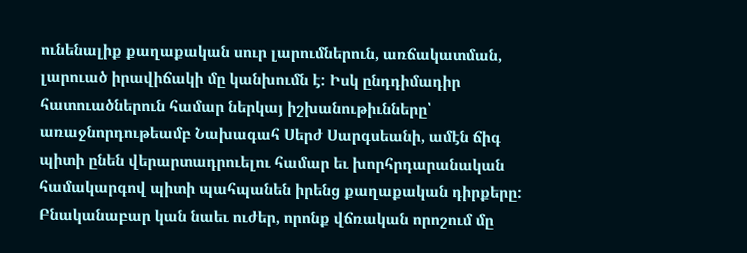ունենալիք քաղաքական սուր լարումներուն, առճակատման, լարուած իրավիճակի մը կանխումն է: Իսկ ընդդիմադիր հատուածներուն համար ներկայ իշխանութիւնները՝ առաջնորդութեամբ Նախագահ Սերժ Սարգսեանի, ամէն ճիգ պիտի ընեն վերարտադրուելու համար եւ խորհրդարանական համակարգով պիտի պահպանեն իրենց քաղաքական դիրքերը:
Բնականաբար կան նաեւ ուժեր, որոնք վճռական որոշում մը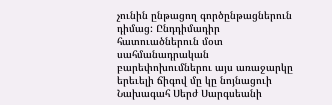չունին ընթացող գործընթացներուն դիմաց: Ընդդիմադիր հատուածներուն մօտ սահմանադրական բարեփոխումներու այս առաջարկը երեւելի ճիգով մը կը նոյնացուի Նախագահ Սերժ Սարգսեանի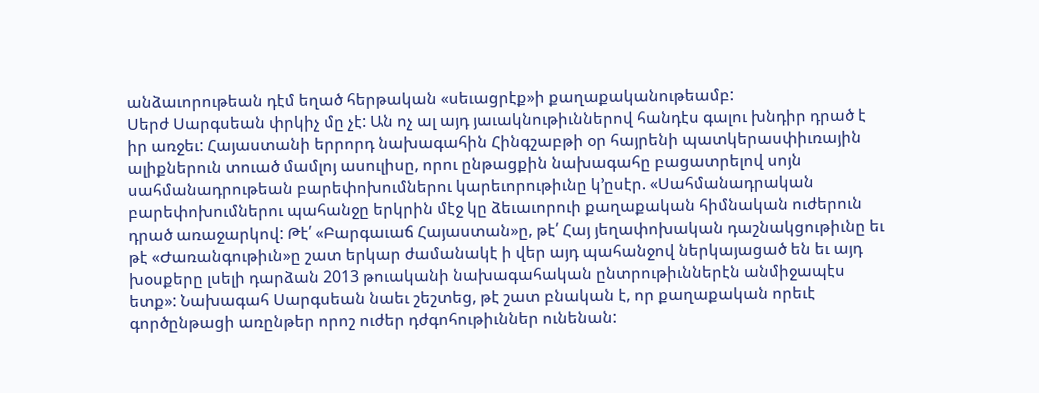անձաւորութեան դէմ եղած հերթական «սեւացրէք»ի քաղաքականութեամբ:
Սերժ Սարգսեան փրկիչ մը չէ: Ան ոչ ալ այդ յաւակնութիւններով հանդէս գալու խնդիր դրած է իր առջեւ: Հայաստանի երրորդ նախագահին Հինգշաբթի օր հայրենի պատկերասփիւռային ալիքներուն տուած մամլոյ ասուլիսը, որու ընթացքին նախագահը բացատրելով սոյն սահմանադրութեան բարեփոխումներու կարեւորութիւնը կ՚ըսէր. «Սահմանադրական բարեփոխումներու պահանջը երկրին մէջ կը ձեւաւորուի քաղաքական հիմնական ուժերուն դրած առաջարկով: Թէ՛ «Բարգաւաճ Հայաստան»ը, թէ՛ Հայ յեղափոխական դաշնակցութիւնը եւ թէ «Ժառանգութիւն»ը շատ երկար ժամանակէ ի վեր այդ պահանջով ներկայացած են եւ այդ խօսքերը լսելի դարձան 2013 թուականի նախագահական ընտրութիւններէն անմիջապէս ետք»: Նախագահ Սարգսեան նաեւ շեշտեց, թէ շատ բնական է, որ քաղաքական որեւէ գործընթացի առընթեր որոշ ուժեր դժգոհութիւններ ունենան: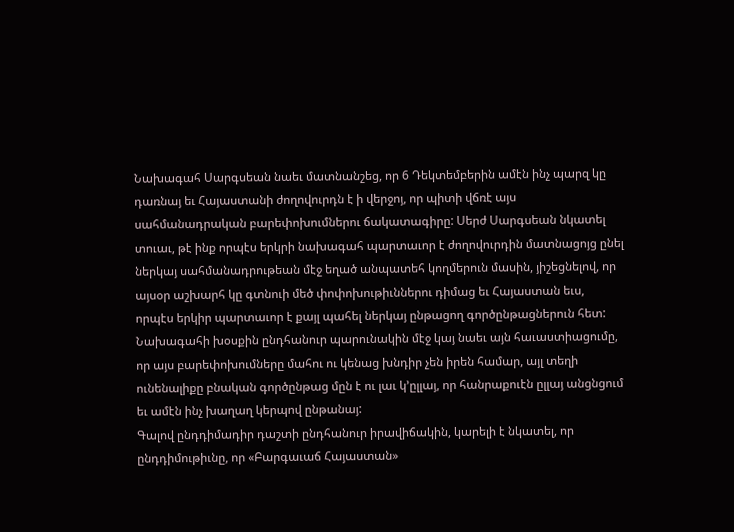Նախագահ Սարգսեան նաեւ մատնանշեց, որ 6 Դեկտեմբերին ամէն ինչ պարզ կը դառնայ եւ Հայաստանի ժողովուրդն է ի վերջոյ, որ պիտի վճռէ այս սահմանադրական բարեփոխումներու ճակատագիրը: Սերժ Սարգսեան նկատել տուաւ, թէ ինք որպէս երկրի նախագահ պարտաւոր է ժողովուրդին մատնացոյց ընել ներկայ սահմանադրութեան մէջ եղած անպատեհ կողմերուն մասին, յիշեցնելով, որ այսօր աշխարհ կը գտնուի մեծ փոփոխութիւններու դիմաց եւ Հայաստան եւս, որպէս երկիր պարտաւոր է քայլ պահել ներկայ ընթացող գործընթացներուն հետ:
Նախագահի խօսքին ընդհանուր պարունակին մէջ կայ նաեւ այն հաւաստիացումը, որ այս բարեփոխումները մահու ու կենաց խնդիր չեն իրեն համար, այլ տեղի ունենալիքը բնական գործընթաց մըն է ու լաւ կ՚ըլլայ, որ հանրաքուէն ըլլայ անցնցում եւ ամէն ինչ խաղաղ կերպով ընթանայ:
Գալով ընդդիմադիր դաշտի ընդհանուր իրավիճակին, կարելի է նկատել, որ ընդդիմութիւնը, որ «Բարգաւաճ Հայաստան»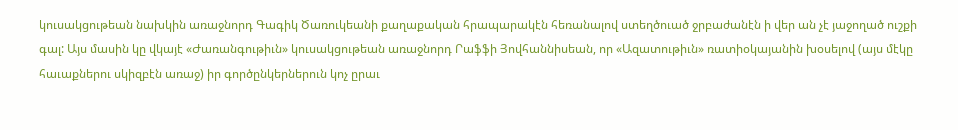կուսակցութեան նախկին առաջնորդ Գագիկ Ծառուկեանի քաղաքական հրապարակէն հեռանալով ստեղծուած ջրբաժանէն ի վեր ան չէ յաջողած ուշքի գալ: Այս մասին կը վկայէ «Ժառանգութիւն» կուսակցութեան առաջնորդ Րաֆֆի Յովհաննիսեան, որ «Ազատութիւն» ռատիօկայանին խօսելով (այս մէկը հաւաքներու սկիզբէն առաջ) իր գործընկերներուն կոչ ըրաւ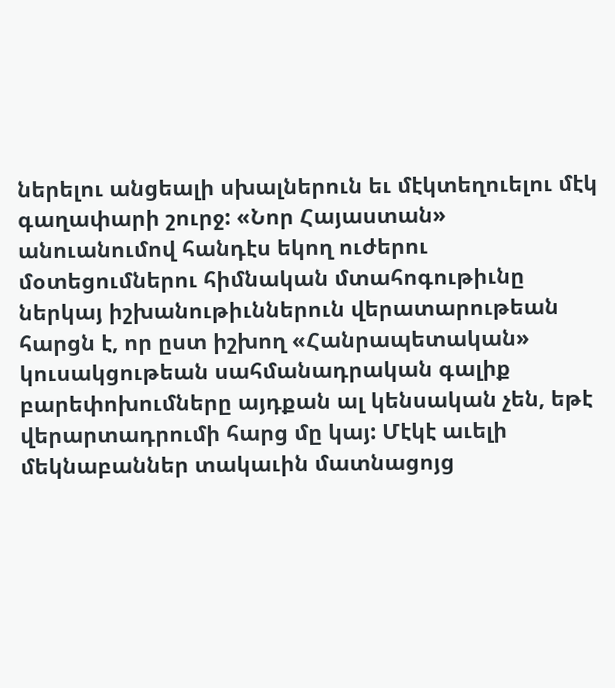ներելու անցեալի սխալներուն եւ մէկտեղուելու մէկ գաղափարի շուրջ: «Նոր Հայաստան» անուանումով հանդէս եկող ուժերու մօտեցումներու հիմնական մտահոգութիւնը ներկայ իշխանութիւններուն վերատարութեան հարցն է, որ ըստ իշխող «Հանրապետական» կուսակցութեան սահմանադրական գալիք բարեփոխումները այդքան ալ կենսական չեն, եթէ վերարտադրումի հարց մը կայ: Մէկէ աւելի մեկնաբաններ տակաւին մատնացոյց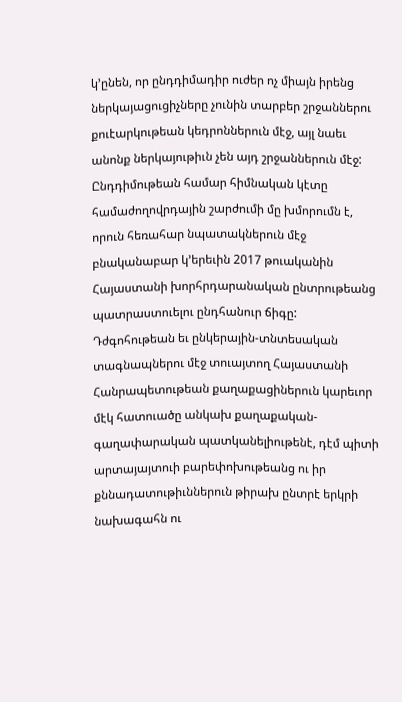կ՚ընեն, որ ընդդիմադիր ուժեր ոչ միայն իրենց ներկայացուցիչները չունին տարբեր շրջաններու քուէարկութեան կեդրոններուն մէջ, այլ նաեւ անոնք ներկայութիւն չեն այդ շրջաններուն մէջ:
Ընդդիմութեան համար հիմնական կէտը համաժողովրդային շարժումի մը խմորումն է, որուն հեռահար նպատակներուն մէջ բնականաբար կ՚երեւին 2017 թուականին Հայաստանի խորհրդարանական ընտրութեանց պատրաստուելու ընդհանուր ճիգը: Դժգոհութեան եւ ընկերային-տնտեսական տագնապներու մէջ տուայտող Հայաստանի Հանրապետութեան քաղաքացիներուն կարեւոր մէկ հատուածը անկախ քաղաքական-գաղափարական պատկանելիութենէ, դէմ պիտի արտայայտուի բարեփոխութեանց ու իր քննադատութիւններուն թիրախ ընտրէ երկրի նախագահն ու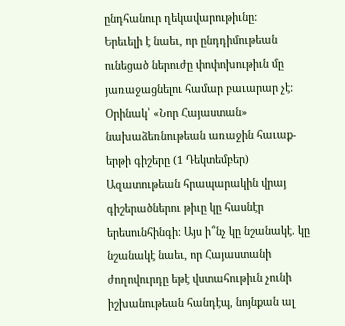ընդհանուր ղեկավարութիւնը:
Երեւելի է նաեւ, որ ընդդիմութեան ունեցած ներուժը փոփոխութիւն մը յառաջացնելու համար բաւարար չէ: Օրինակ՝ «Նոր Հայաստան» նախաձեռնութեան առաջին հաւաք-երթի գիշերը (1 Դեկտեմբեր) Ազատութեան հրապարակին վրայ գիշերածներու թիւը կը հասնէր երեսունհինգի: Այս ի՞նչ կը նշանակէ. կը նշանակէ նաեւ, որ Հայաստանի ժողովուրդը եթէ վստահութիւն չունի իշխանութեան հանդէպ, նոյնքան ալ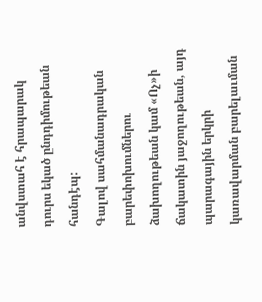անվստահ է հրապարակ դուրս եկած ընդդիմութեան հանդէպ:
Գալով սահմանադրական բարեփոխումներու ձախողութեան կամ «Ոչ»ի ճակատին յաջողութեան, այդ պարագային երկրի կառավարման բարելաւման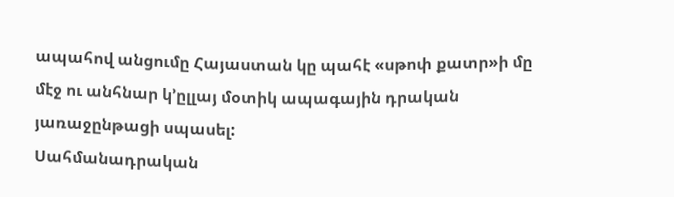ապահով անցումը Հայաստան կը պահէ «սթոփ քատր»ի մը մէջ ու անհնար կ՚ըլլայ մօտիկ ապագային դրական յառաջընթացի սպասել:
Սահմանադրական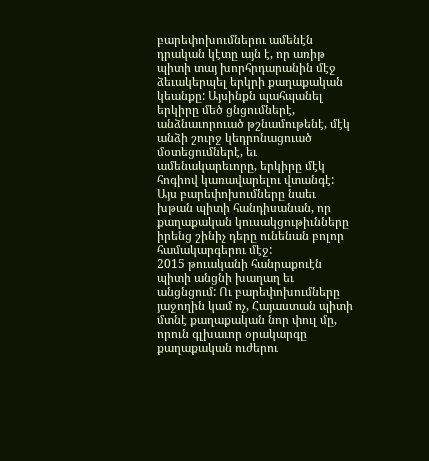բարեփոխումներու ամենէն դրական կէտը այն է, որ առիթ պիտի տայ խորհրդարանին մէջ ձեւակերպել երկրի քաղաքական կեանքը: Այսինքն պահպանել երկիրը մեծ ցնցումներէ, անձնաւորուած թշնամութենէ, մէկ անձի շուրջ կեդրոնացուած մօտեցումներէ, եւ ամենակարեւորը, երկիրը մէկ հոգիով կառավարելու վտանգէ: Այս բարեփոխումները նաեւ խթան պիտի հանդիսանան, որ քաղաքական կուսակցութիւնները իրենց շինիչ դերը ունենան բոլոր համակարգերու մէջ:
2015 թուականի հանրաքուէն պիտի անցնի խաղաղ եւ անցնցում: Ու բարեփոխումները յաջողին կամ ոչ, Հայաստան պիտի մտնէ քաղաքական նոր փուլ մը, որուն գլխաւոր օրակարգը քաղաքական ուժերու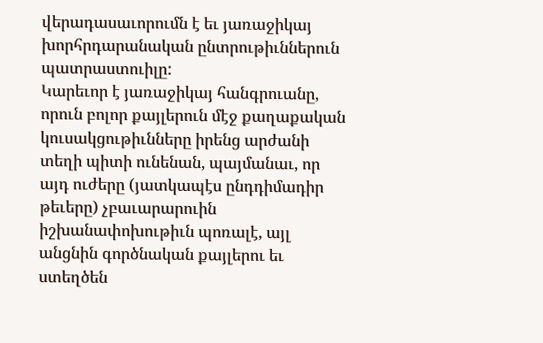վերադասաւորումն է եւ յառաջիկայ խորհրդարանական ընտրութիւններուն պատրաստուիլը:
Կարեւոր է յառաջիկայ հանգրուանը, որուն բոլոր քայլերուն մէջ քաղաքական կուսակցութիւնները իրենց արժանի տեղի պիտի ունենան, պայմանաւ, որ այդ ուժերը (յատկապէս ընդդիմադիր թեւերը) չբաւարարուին իշխանափոխութիւն պոռալէ, այլ անցնին գործնական քայլերու եւ ստեղծեն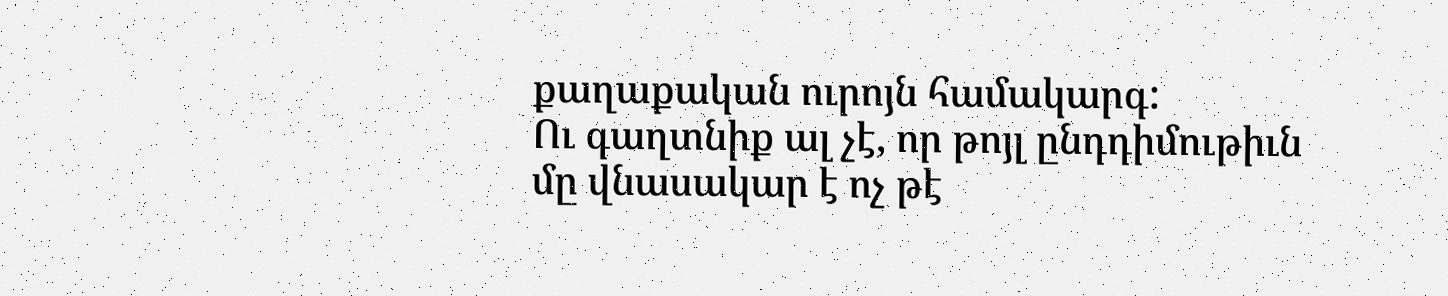քաղաքական ուրոյն համակարգ:
Ու գաղտնիք ալ չէ, որ թոյլ ընդդիմութիւն մը վնասակար է ոչ թէ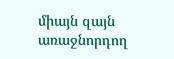միայն զայն առաջնորդող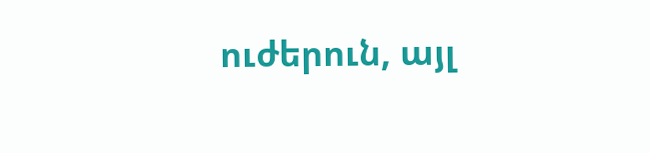ուժերուն, այլ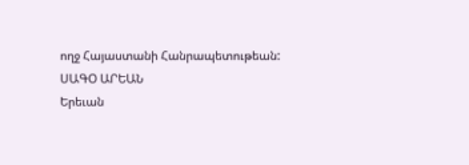ողջ Հայաստանի Հանրապետութեան:
ՍԱԳՕ ԱՐԵԱՆ
Երեւան